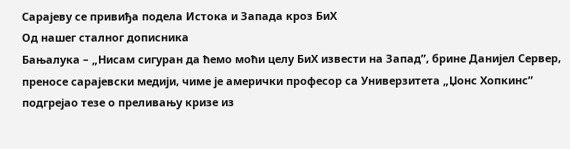Сарајеву се привиђа подела Истока и Запада кроз БиХ
Од нашег сталног дописника
Бањалука – „Нисам сигуран да ћемо моћи целу БиХ извести на Запад”, брине Данијел Сервер, преносе сарајевски медији, чиме је амерички професор са Универзитета „Џонс Хопкинс” подгрејао тезе о преливању кризе из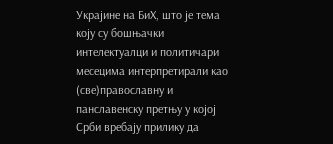Украјине на БиХ, што је тема коју су бошњачки интелектуалци и политичари месецима интерпретирали као (све)православну и панславенску претњу у којој Срби вребају прилику да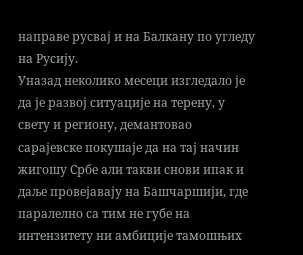направе русвај и на Балкану по угледу на Русију.
Уназад неколико месеци изгледало је да је развој ситуације на терену, у свету и региону, демантовао сарајевске покушаје да на тај начин жигошу Србе али такви снови ипак и даље провејавају на Башчаршији, где паралелно са тим не губе на интензитету ни амбиције тамошњих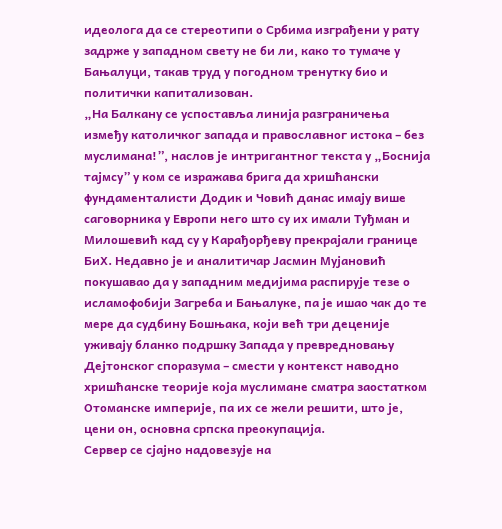идеолога да се стереотипи о Србима изграђени у рату задрже у западном свету не би ли, како то тумаче у Бањалуци, такав труд у погодном тренутку био и политички капитализован.
„На Балкану се успоставља линија разграничења између католичког запада и православног истока – без муслимана!”, наслов је интригантног текста у „Боснија тајмсу” у ком се изражава брига да хришћански фундаменталисти Додик и Човић данас имају више саговорника у Европи него што су их имали Туђман и Милошевић кад су у Карађорђеву прекрајали границе БиХ. Недавно је и аналитичар Јасмин Мујановић покушавао да у западним медијима распирује тезе о исламофобији Загреба и Бањалуке, па је ишао чак до те мере да судбину Бошњака, који већ три деценије уживају бланко подршку Запада у превредновању Дејтонског споразума – смести у контекст наводно хришћанске теорије која муслимане сматра заостатком Отоманске империје, па их се жели решити, што је, цени он, основна српска преокупација.
Сервер се сјајно надовезује на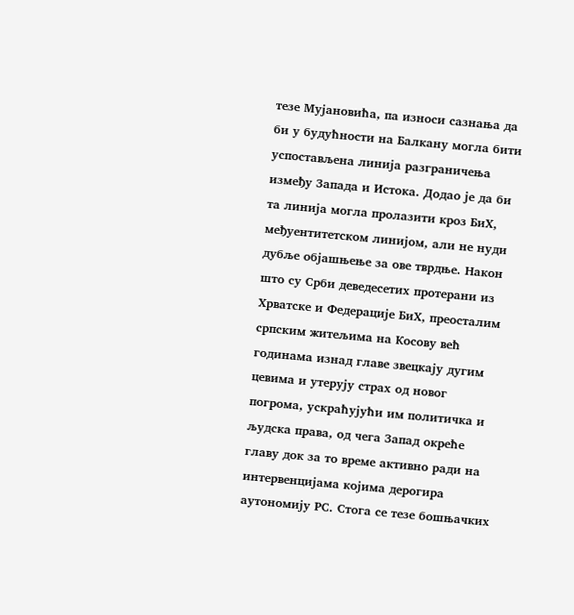тезе Мујановића, па износи сазнања да би у будућности на Балкану могла бити успостављена линија разграничења између Запада и Истока. Додао је да би та линија могла пролазити кроз БиХ, међуентитетском линијом, али не нуди дубље објашњење за ове тврдње. Након што су Срби деведесетих протерани из Хрватске и Федерације БиХ, преосталим српским житељима на Косову већ годинама изнад главе звецкају дугим цевима и утерују страх од новог погрома, ускраћујући им политичка и људска права, од чега Запад окреће главу док за то време активно ради на интервенцијама којима дерогира аутономију РС. Стога се тезе бошњачких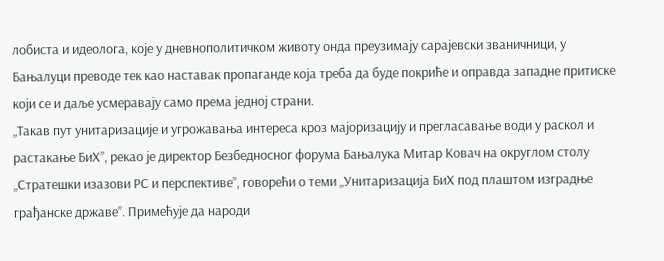лобиста и идеолога, које у дневнополитичком животу онда преузимају сарајевски званичници, у Бањалуци преводе тек као наставак пропаганде која треба да буде покриће и оправда западне притиске који се и даље усмеравају само према једној страни.
„Такав пут унитаризације и угрожавања интереса кроз мајоризацију и прегласавање води у раскол и растакање БиХ”, рекао је директор Безбедносног форума Бањалука Митар Ковач на округлом столу „Стратешки изазови РС и перспективе”, говорећи о теми „Унитаризација БиХ под плаштом изградње грађанске државе”. Примећује да народи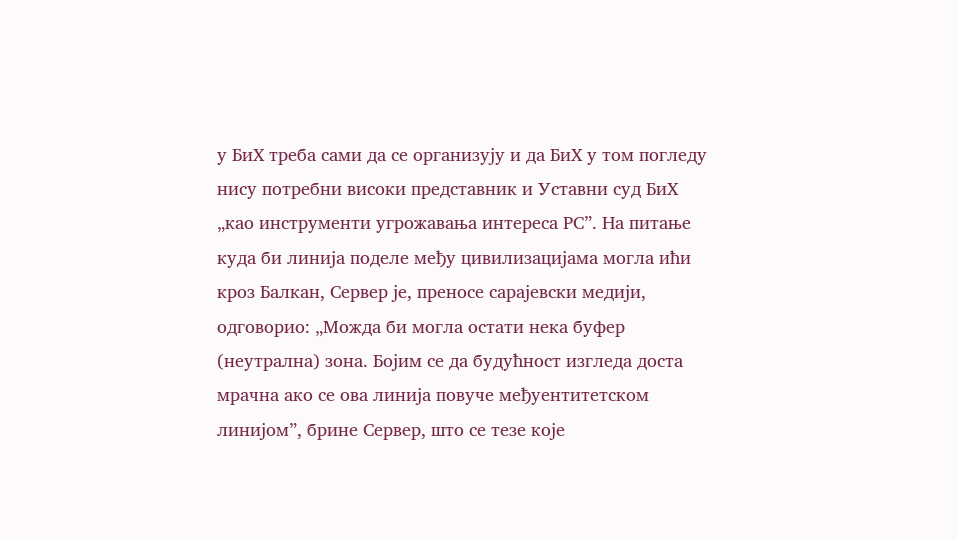у БиХ треба сами да се организују и да БиХ у том погледу нису потребни високи представник и Уставни суд БиХ „као инструменти угрожавања интереса РС”. На питање куда би линија поделе међу цивилизацијама могла ићи кроз Балкан, Сервер је, преносе сарајевски медији, одговорио: „Можда би могла остати нека буфер (неутрална) зона. Бојим се да будућност изгледа доста мрачна ако се ова линија повуче међуентитетском линијом”, брине Сервер, што се тезе које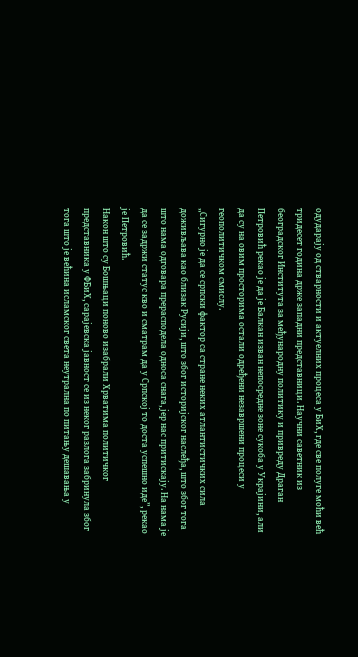одударају од стварности и актуелних процеса у БиХ, где све полуге моћи већ тридесет година држе западни представници. Научни саветник из београдског Института за међународну политику и привреду Драган Петровић рекао је да је Балкан изван непосредне зоне сукоба у Украјини, али да су на овим просторима остали одређени незавршени процеси у геополитичком смислу.
„Сигурно је да се српски фактор са стране неких атлантистичких сила доживљава као близак Русији, што због историјског наслеђа, што због тога што нама одговара прерасподела односа снага, јер нас притискају. На нама је да се задржи статус кво и сматрам да у Српској то доста успешно иде”, рекао је Петровић.
Након што су Бошњаци поново изабрали Хрватима политичког представника у ФБиХ, сарајевска јавност се из неког разлога забринула због тога што је већина исламског света неутрална по питању дешавања у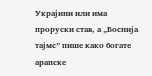Украјини или има проруски став, а „Боснија тајмс” пише како богате арапске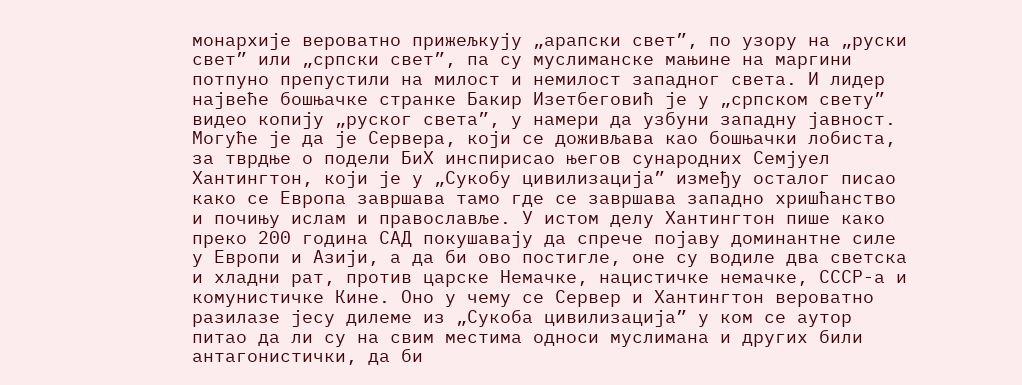монархије вероватно прижељкују „арапски свет”, по узору на „руски свет” или „српски свет”, па су муслиманске мањине на маргини потпуно препустили на милост и немилост западног света. И лидер највеће бошњачке странке Бакир Изетбеговић је у „српском свету” видео копију „руског света”, у намери да узбуни западну јавност.
Могуће је да је Сервера, који се доживљава као бошњачки лобиста, за тврдње о подели БиХ инспирисао његов сународних Семјуел Хантингтон, који је у „Сукобу цивилизација” између осталог писао како се Европа завршава тамо где се завршава западно хришћанство и почињу ислам и православље. У истом делу Хантингтон пише како преко 200 година САД покушавају да спрече појаву доминантне силе у Европи и Азији, а да би ово постигле, оне су водиле два светска и хладни рат, против царске Немачке, нацистичке немачке, СССР-а и комунистичке Кине. Оно у чему се Сервер и Хантингтон вероватно разилазе јесу дилеме из „Сукоба цивилизација” у ком се аутор питао да ли су на свим местима односи муслимана и других били антагонистички, да би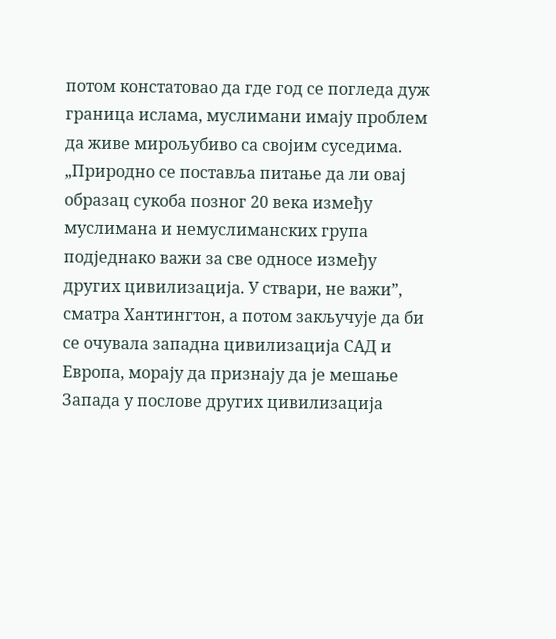потом констатовао да где год се погледа дуж граница ислама, муслимани имају проблем да живе мирољубиво са својим суседима. „Природно се поставља питање да ли овај образац сукоба позног 20 века између муслимана и немуслиманских група подједнако важи за све односе између других цивилизација. У ствари, не важи”, сматра Хантингтон, а потом закључује да би се очувала западна цивилизација САД и Европа, морају да признају да је мешање Запада у послове других цивилизација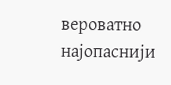вероватно најопаснији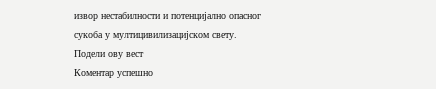извор нестабилности и потенцијално опасног сукоба у мултицивилизацијском свету.
Подели ову вест
Комeнтар успeшно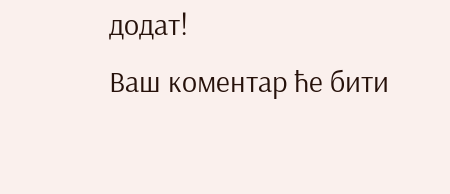додат!
Ваш комeнтар ћe бити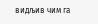видљив чим га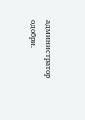администратор одобри.